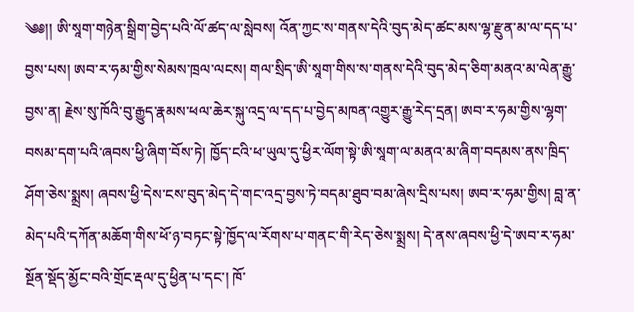༄༅།། ཨི་སཱག་གཉེན་སྒྲིག་བྱེད་པའི་ལོ་ཚད་ལ་སླེབས། འོན་ཀྱང་ས་གནས་དེའི་བུད་མེད་ཚང་མས་ལྷ་རྫུན་མ་ལ་དད་པ་བྱས་པས། ཨབ་ར་ཧམ་གྱིས་སེམས་ཁྲལ་ལངས། གལ་སྲིད་ཨི་སཱག་གིས་ས་གནས་དེའི་བུད་མེད་ཅིག་མནའ་མ་ལེན་རྒྱུ་བྱས་ན། རྗེས་སུ་ཁོའི་བུ་རྒྱུད་རྣམས་ཕལ་ཆེར་སྐུ་འདྲ་ལ་དད་པ་བྱེད་མཁན་འགྱུར་རྒྱུ་རེད་དྲན། ཨབ་ར་ཧམ་གྱིས་ལྷག་བསམ་དག་པའི་ཞབས་ཕྱི་ཞིག་བོས་ཏེ། ཁྱོད་ངའི་ཕ་ཡུལ་དུ་ཕྱིར་ལོག་སྟེ་ཨི་སཱག་ལ་མནའ་མ་ཞིག་བདམས་ནས་ཁྲིད་ཤོག་ཅེས་སྨྲས། ཞབས་ཕྱི་དེས་ངས་བུད་མེད་དེ་གང་འདྲ་བྱས་ཏེ་བདམ་ཐུབ་བམ་ཞེས་དྲིས་པས། ཨབ་ར་ཧམ་གྱིས། བླ་ན་མེད་པའི་དཀོན་མཆོག་གིས་ཕོ་ཉ་བཏང་སྟེ་ཁྱོད་ལ་རོགས་པ་གནང་གི་རེད་ཅེས་སྨྲས། དེ་ནས་ཞབས་ཕྱི་དེ་ཨབ་ར་ཧམ་སྔོན་སྡོད་མྱོང་བའི་གྲོང་རྡལ་དུ་ཕྱིན་པ་དང་། ཁོ་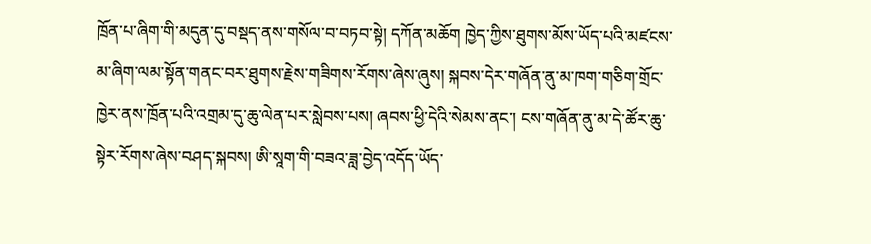ཁྲོན་པ་ཞིག་གི་མདུན་དུ་བསྡད་ནས་གསོལ་བ་བཏབ་སྟེ། དཀོན་མཆོག ཁྱེད་ཀྱིས་ཐུགས་མོས་ཡོད་པའི་མཛངས་མ་ཞིག་ལམ་སྟོན་གནང་བར་ཐུགས་རྗེས་གཟིགས་རོགས་ཞེས་ཞུས། སྐབས་དེར་གཞོན་ནུ་མ་ཁག་གཅིག་གྲོང་ཁྱེར་ནས་ཁྲོན་པའི་འགྲམ་དུ་ཆུ་ལེན་པར་སླེབས་པས། ཞབས་ཕྱི་དེའི་སེམས་ནང་། ངས་གཞོན་ནུ་མ་དེ་ཚོར་ཆུ་སྟེར་རོགས་ཞེས་བཤད་སྐབས། ཨི་སཱག་གི་བཟའ་ཟླ་བྱེད་འདོད་ཡོད་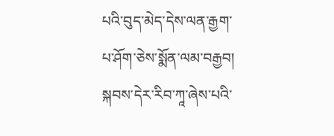པའི་བུད་མེད་དེས་ལན་རྒྱག་པ་ཤོག་ཅེས་སྨོན་ལམ་བརྒྱབ། སྐབས་དེར་རིབ་ཀཱ་ཞེས་པའི་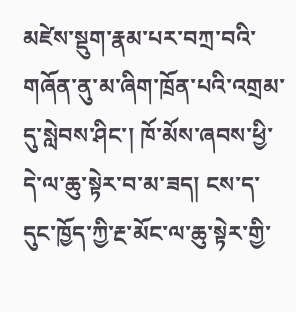མཛེས་སྡུག་རྣམ་པར་བཀྲ་བའི་གཞོན་ནུ་མ་ཞིག་ཁྲོན་པའི་འགྲམ་དུ་སླེབས་ཤིང་། ཁོ་མོས་ཞབས་ཕྱི་དེ་ལ་ཆུ་སྟེར་བ་མ་ཟད། ངས་ད་དུང་ཁྱོད་ཀྱི་རྔ་མོང་ལ་ཆུ་སྟེར་གྱི་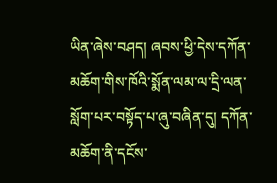ཡིན་ཞེས་བཤད། ཞབས་ཕྱི་དེས་དཀོན་མཆོག་གིས་ཁོའི་སྨོན་ལམ་ལ་དྲི་ལན་སློག་པར་བསྟོད་པ་ཞུ་བཞིན་དུ། དཀོན་མཆོག་ནི་དངོས་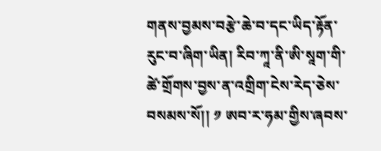གནས་བྱམས་བརྩེ་ཆེ་བ་དང་ཡིད་རྟོན་རུང་བ་ཞིག་ཡིན། རིབ་ཀཱ་ནི་ཨི་སཱག་གི་ཚེ་གྲོགས་བྱས་ན་འགྲིག་ངེས་རེད་ཅེས་བསམས་སོ།། ༡ ཨབ་ར་ཧམ་གྱིས་ཞབས་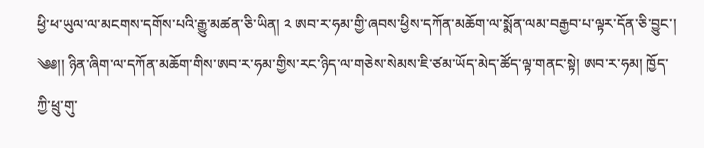ཕྱི་ཕ་ཡུལ་ལ་མངགས་དགོས་པའི་རྒྱུ་མཚན་ཅི་ཡིན། ༢ ཨབ་ར་ཧམ་གྱི་ཞབས་ཕྱིས་དཀོན་མཆོག་ལ་སྨོན་ལམ་བརྒྱབ་པ་ལྟར་དོན་ཅི་བྱུང་།
༄༅།། ཉིན་ཞིག་ལ་དཀོན་མཆོག་གིས་ཨབ་ར་ཧམ་གྱིས་རང་ཉིད་ལ་གཅེས་སེམས་ཇི་ཙམ་ཡོད་མེད་ཚོད་ལྟ་གནང་སྟེ། ཨབ་ར་ཧམ། ཁྱོད་ཀྱི་ཕྲུ་གུ་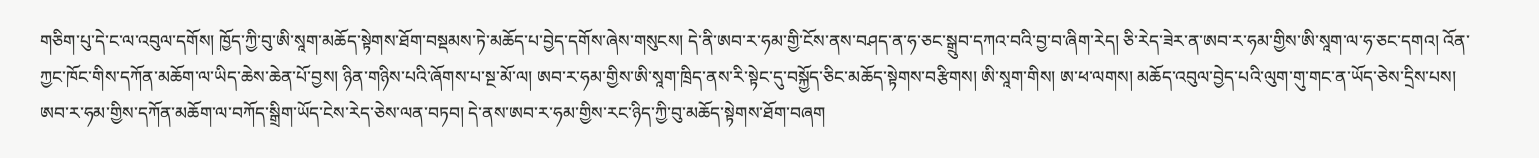གཅིག་པུ་དེ་ང་ལ་འབུལ་དགོས། ཁྱོད་ཀྱི་བུ་ཨི་སཱག་མཆོད་སྟེགས་ཐོག་བསྡམས་ཏེ་མཆོད་པ་བྱེད་དགོས་ཞེས་གསུངས། དེ་ནི་ཨབ་ར་ཧམ་གྱི་ངོས་ནས་བཤད་ན་ཧ་ཅང་སྒྲུབ་དཀའ་བའི་བྱ་བ་ཞིག་རེད། ཅི་རེད་ཟེར་ན་ཨབ་ར་ཧམ་གྱིས་ཨི་སཱག་ལ་ཧ་ཅང་དགའ། འོན་ཀྱང་ཁོང་གིས་དཀོན་མཆོག་ལ་ཡིད་ཆེས་ཆེན་པོ་བྱས། ཉིན་གཉིས་པའི་ཞོགས་པ་སྔ་མོ་ལ། ཨབ་ར་ཧམ་གྱིས་ཨི་སཱག་ཁྲིད་ནས་རི་སྟེང་དུ་བསྐྱོད་ཅིང་མཆོད་སྟེགས་བརྩིགས། ཨི་སཱག་གིས། ཨ་ཕ་ལགས། མཆོད་འབུལ་བྱེད་པའི་ལུག་གུ་གང་ན་ཡོད་ཅེས་དྲིས་པས། ཨབ་ར་ཧམ་གྱིས་དཀོན་མཆོག་ལ་བཀོད་སྒྲིག་ཡོད་ངེས་རེད་ཅེས་ལན་བཏབ། དེ་ནས་ཨབ་ར་ཧམ་གྱིས་རང་ཉིད་ཀྱི་བུ་མཆོད་སྟེགས་ཐོག་བཞག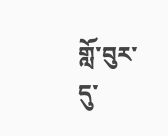གློ་བུར་དུ་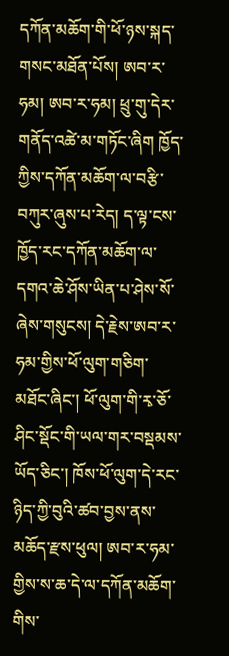དཀོན་མཆོག་གི་ཕོ་ཉས་སྐད་གསང་མཐོན་པོས། ཨབ་ར་ཧམ། ཨབ་ར་ཧམ། ཕྲུ་གུ་དེར་གནོད་འཚེ་མ་གཏོང་ཞིག ཁྱོད་ཀྱིས་དཀོན་མཆོག་ལ་བརྩི་བཀུར་ཞུས་པ་རེད། ད་ལྟ་ངས་ཁྱོད་རང་དཀོན་མཆོག་ལ་དགའ་ཆེ་ཤོས་ཡིན་པ་ཤེས་སོ་ཞེས་གསུངས། དེ་རྗེས་ཨབ་ར་ཧམ་གྱིས་ཕོ་ལུག་གཅིག་མཐོང་ཞིང་། ཕོ་ལུག་གི་རྭ་ཅོ་ཤིང་སྡོང་གི་ཡལ་གར་བསྡམས་ཡོད་ཅིང་། ཁོས་ཕོ་ལུག་དེ་རང་ཉིད་ཀྱི་བུའི་ཚབ་བྱས་ནས་མཆོད་རྫས་ཕུལ། ཨབ་ར་ཧམ་གྱིས་ས་ཆ་དེ་ལ་དཀོན་མཆོག་གིས་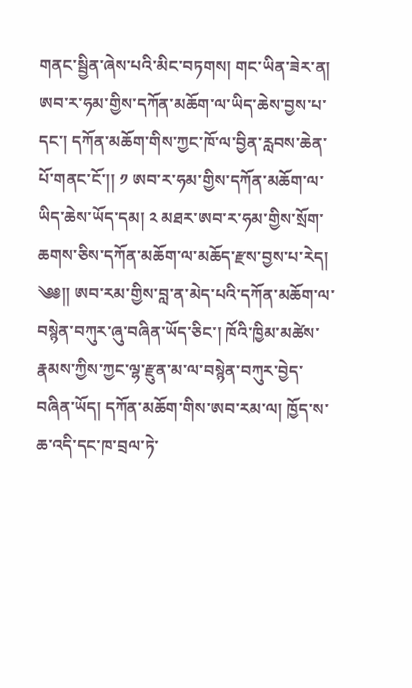གནང་སྦྱིན་ཞེས་པའི་མིང་བཏགས། གང་ཡིན་ཟེར་ན། ཨབ་ར་ཧམ་གྱིས་དཀོན་མཆོག་ལ་ཡིད་ཆེས་བྱས་པ་དང་། དཀོན་མཆོག་གིས་ཀྱང་ཁོ་ལ་བྱིན་རླབས་ཆེན་པོ་གནང་ངོ་།། ༡ ཨབ་ར་ཧམ་གྱིས་དཀོན་མཆོག་ལ་ཡིད་ཆེས་ཡོད་དམ། ༢ མཐར་ཨབ་ར་ཧམ་གྱིས་སྲོག་ཆགས་ཅིས་དཀོན་མཆོག་ལ་མཆོད་རྫས་བྱས་པ་རེད།
༄༅།། ཨབ་རམ་གྱིས་བླ་ན་མེད་པའི་དཀོན་མཆོག་ལ་བསྙེན་བཀུར་ཞུ་བཞིན་ཡོད་ཅིང་། ཁོའི་ཁྱིམ་མཚེས་རྣམས་ཀྱིས་ཀྱང་ལྷ་རྫུན་མ་ལ་བསྙེན་བཀུར་བྱེད་བཞིན་ཡོད། དཀོན་མཆོག་གིས་ཨབ་རམ་ལ། ཁྱོད་ས་ཆ་འདི་དང་ཁ་བྲལ་ཏེ་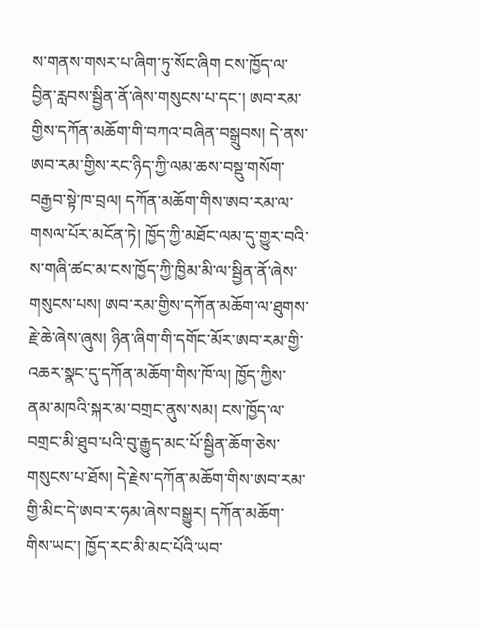ས་གནས་གསར་པ་ཞིག་ཏུ་སོང་ཞིག ངས་ཁྱོད་ལ་བྱིན་རླབས་སྦྱིན་ནོ་ཞེས་གསུངས་པ་དང་། ཨབ་རམ་གྱིས་དཀོན་མཆོག་གི་བཀའ་བཞིན་བསྒྲུབས། དེ་ནས་ཨབ་རམ་གྱིས་རང་ཉིད་ཀྱི་ལམ་ཆས་བསྡུ་གསོག་བརྒྱབ་སྟེ་ཁ་བྲལ། དཀོན་མཆོག་གིས་ཨབ་རམ་ལ་གསལ་པོར་མངོན་ཏེ། ཁྱོད་ཀྱི་མཐོང་ལམ་དུ་གྱུར་བའི་ས་གཞི་ཚང་མ་ངས་ཁྱོད་ཀྱི་ཁྱིམ་མི་ལ་སྦྱིན་ནོ་ཞེས་གསུངས་པས། ཨབ་རམ་གྱིས་དཀོན་མཆོག་ལ་ཐུགས་རྗེ་ཆེ་ཞེས་ཞུས། ཉིན་ཞིག་གི་དགོང་མོར་ཨབ་རམ་གྱི་འཆར་སྣང་དུ་དཀོན་མཆོག་གིས་ཁོ་ལ། ཁྱོད་ཀྱིས་ནམ་མཁའི་སྐར་མ་བགྲང་ནུས་སམ། ངས་ཁྱོད་ལ་བགྲང་མི་ཐུབ་པའི་བུ་རྒྱུད་མང་པོ་སྦྱིན་ཆོག་ཅེས་གསུངས་པ་ཐོས། དེ་རྗེས་དཀོན་མཆོག་གིས་ཨབ་རམ་གྱི་མིང་དེ་ཨབ་ར་ཧམ་ཞེས་བསྒྱུར། དཀོན་མཆོག་གིས་ཡང་། ཁྱོད་རང་མི་མང་པོའི་ཡབ་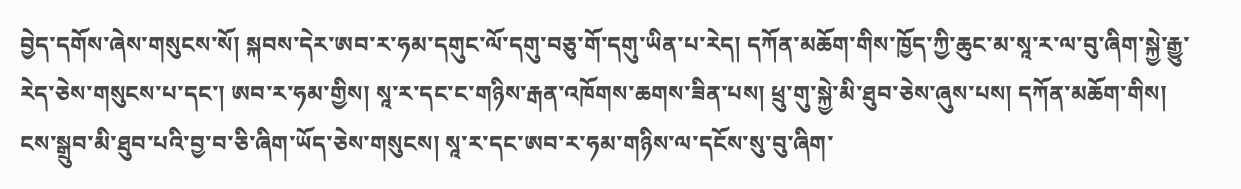བྱེད་དགོས་ཞེས་གསུངས་སོ། སྐབས་དེར་ཨབ་ར་ཧམ་དགུང་ལོ་དགུ་བཅུ་གོ་དགུ་ཡིན་པ་རེད། དཀོན་མཆོག་གིས་ཁྱོད་ཀྱི་ཆུང་མ་སཱ་ར་ལ་བུ་ཞིག་སྐྱེ་རྒྱུ་རེད་ཅེས་གསུངས་པ་དང་། ཨབ་ར་ཧམ་གྱིས། སཱ་ར་དང་ང་གཉིས་རྒན་འཁོགས་ཆགས་ཟིན་པས། ཕྲུ་གུ་སྐྱེ་མི་ཐུབ་ཅེས་ཞུས་པས། དཀོན་མཆོག་གིས། ངས་སྒྲུབ་མི་ཐུབ་པའི་བྱ་བ་ཅི་ཞིག་ཡོད་ཅེས་གསུངས། སཱ་ར་དང་ཨབ་ར་ཧམ་གཉིས་ལ་དངོས་སུ་བུ་ཞིག་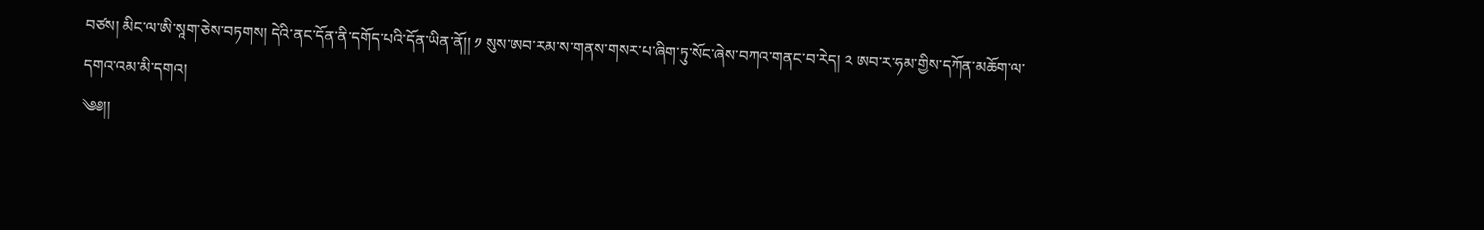བཙས། མིང་ལ་ཨི་སཱག་ཅེས་བཏགས། དེའི་ནང་དོན་ནི་དགོད་པའི་དོན་ཡིན་ནོ།། ༡ སུས་ཨབ་རམ་ས་གནས་གསར་པ་ཞིག་ཏུ་སོང་ཞེས་བཀའ་གནང་བ་རེད། ༢ ཨབ་ར་ཧམ་གྱིས་དཀོན་མཆོག་ལ་དགའ་འམ་མི་དགའ།
༄༅།།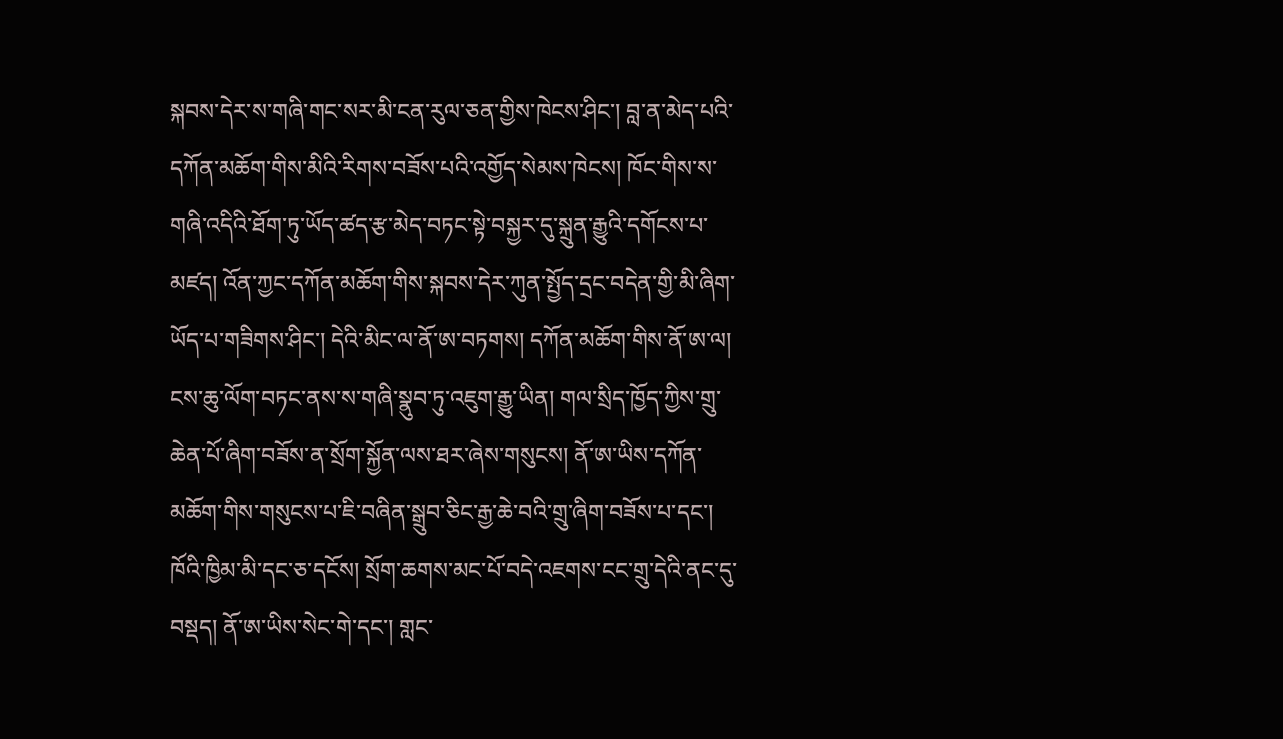སྐབས་དེར་ས་གཞི་གང་སར་མི་ངན་རུལ་ཅན་གྱིས་ཁེངས་ཤིང་། བླ་ན་མེད་པའི་དཀོན་མཆོག་གིས་མིའི་རིགས་བཟོས་པའི་འགྱོད་སེམས་ཁེངས། ཁོང་གིས་ས་གཞི་འདིའི་ཐོག་ཏུ་ཡོད་ཚད་རྩ་མེད་བཏང་སྟེ་བསྐྱར་དུ་སྐྲུན་རྒྱུའི་དགོངས་པ་མཛད། འོན་ཀྱང་དཀོན་མཆོག་གིས་སྐབས་དེར་ཀུན་སྤྱོད་དྲང་བདེན་གྱི་མི་ཞིག་ཡོད་པ་གཟིགས་ཤིང་། དེའི་མིང་ལ་ནོ་ཨ་བཏགས། དཀོན་མཆོག་གིས་ནོ་ཨ་ལ། ངས་ཆུ་ལོག་བཏང་ནས་ས་གཞི་སྣུབ་ཏུ་འཇུག་རྒྱུ་ཡིན། གལ་སྲིད་ཁྱོད་ཀྱིས་གྲུ་ཆེན་པོ་ཞིག་བཟོས་ན་སྲོག་སྐྱོན་ལས་ཐར་ཞེས་གསུངས། ནོ་ཨ་ཡིས་དཀོན་མཆོག་གིས་གསུངས་པ་ཇི་བཞིན་སྒྲུབ་ཅིང་རྒྱ་ཆེ་བའི་གྲུ་ཞིག་བཟོས་པ་དང་། ཁོའི་ཁྱིམ་མི་དང་ཅ་དངོས། སྲོག་ཆགས་མང་པོ་བདེ་འཇགས་ངང་གྲུ་དེའི་ནང་དུ་བསྡད། ནོ་ཨ་ཡིས་སེང་གེ་དང་། གླང་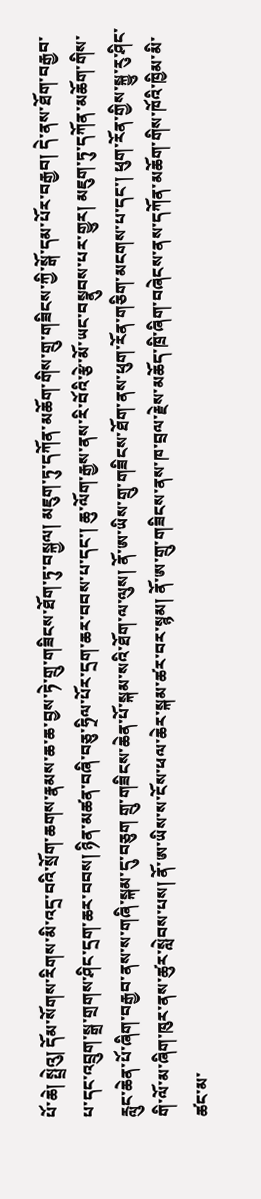པོ་ཆེ། སྤྲེའུ། དོམ་སོགས་རིགས་མི་འདྲ་བའི་སྲོག་ཆགས་རྣམས་ཆ་ཆ་བྱས་ཏེ་གྲུ་གཟིངས་ཐོག་ཏུ་བསྐྱལ། མཇུག་ཏུ་དཀོན་མཆོག་གིས་གྲུ་གཟིངས་ཀྱི་སྒོ་དམ་པོར་བརྒྱབ། དེ་ནས་ཐོག་བརྒྱབ་པ་དང་འབྲུག་སྒྲ་གྲགས་ཤིང་དྲག་ཆར་བབས། ཉིན་མཚན་བཞི་བཅུ་ཧྲིལ་པོར་དྲག་ཆར་བབས་པ་དང་། ཆུ་ལོག་རྒྱས་ནས་རི་བོའི་རྩེ་མོ་ཡང་བསྣུབས་པར་གྱུར། མཇུག་ཏུ་དཀོན་མཆོག་གིས་རླུང་ཆེན་པོ་ཞིག་བརྒྱབ་ནས་ས་གཞི་སྐམ་དུ་བཅུག གྲུ་གཟིངས་ཆེན་པོ་སྐམ་སའི་ཐོག་ལ་ལུས། ནོ་ཨ་ཡིས་གྲུ་གཟིངས་ཐོག་ནས་ཕུག་རོན་གཅིག་མངགས་པ་དང་། ཕུག་རོན་གྱིས་སྐྱུ་རུ་ཤིང་གི་ལོ་མ་ཞིག་ཁུར་ནས་ཚུར་སླེབས་པས། ནོ་ཨ་ཡིས་ས་ངོས་ཕལ་ཆེར་སྐམ་ཚར་བར་སྙམ། ནོ་ཨ་གྲུ་གཟིངས་ནས་ཁ་བྲལ་རྗེས་མཆོད་ཁྲི་ཞིག་བཞེངས་ནས་དཀོན་མཆོག་གིས་ཁོའི་ཁྱིམ་མི་ཚང་མ་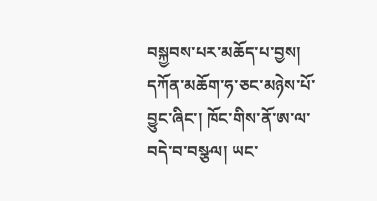བསྐྱབས་པར་མཆོད་པ་བྱས། དཀོན་མཆོག་ཧ་ཅང་མཉེས་པོ་བྱུང་ཞིང་། ཁོང་གིས་ནོ་ཨ་ལ་བདེ་བ་བསྩལ། ཡང་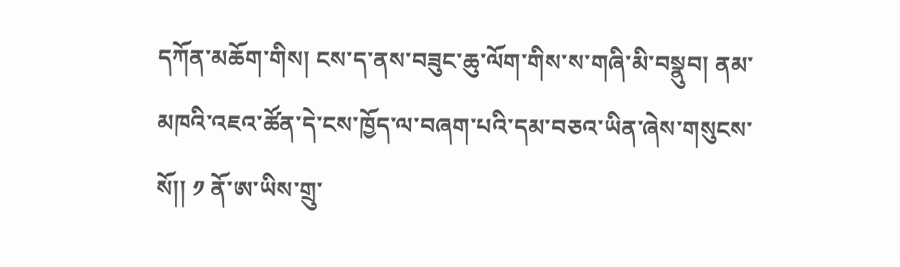དཀོན་མཆོག་གིས། ངས་ད་ནས་བཟུང་ཆུ་ལོག་གིས་ས་གཞི་མི་བསྣུབ། ནམ་མཁའི་འཇའ་ཚོན་དེ་ངས་ཁྱོད་ལ་བཞག་པའི་དམ་བཅའ་ཡིན་ཞེས་གསུངས་སོ།། ༡ ནོ་ཨ་ཡིས་གྲུ་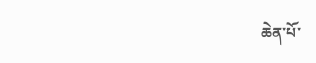ཆེན་པོ་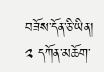བཟོས་དོན་ཅི་ཡིན། ༢ དཀོན་མཆོག་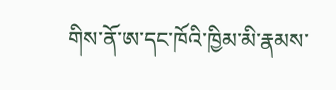གིས་ནོ་ཨ་དང་ཁོའི་ཁྱིམ་མི་རྣམས་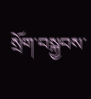སྲོག་བསྐྱབས་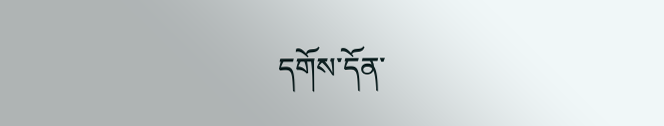དགོས་དོན་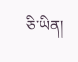ཅི་ཡིན།